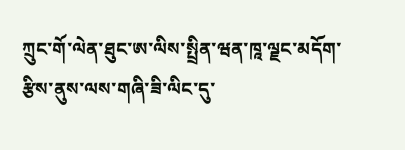ཀྲུང་གོ་ལེན་ཐུང་ཨ་ལིས་སྤྲིན་ཝན་ཁཱ་ལྗང་མདོག་རྩིས་ནུས་ལས་གཞི་ཟི་ལིང་དུ་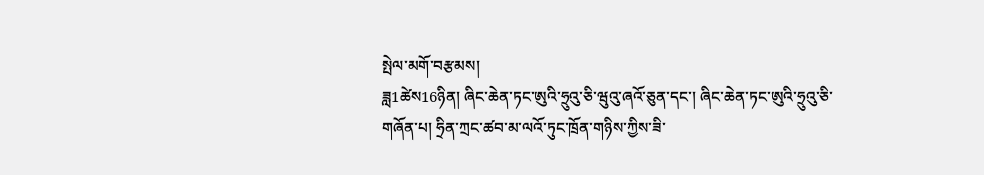སྤེལ་མགོ་བརྩམས།
ཟླ1ཚེས16ཉིན། ཞིང་ཆེན་ཏང་ཨུའི་ཧྲུའུ་ཅི་ཝུའུ་ཞའོ་ཅུན་དང་། ཞིང་ཆེན་ཏང་ཨུའི་ཧྲུའུ་ཅི་གཞོན་པ། ཧྲིན་ཀྲང་ཚབ་མ་ལའོ་ཏུང་ཁྲོན་གཉིས་ཀྱིས་ཟི་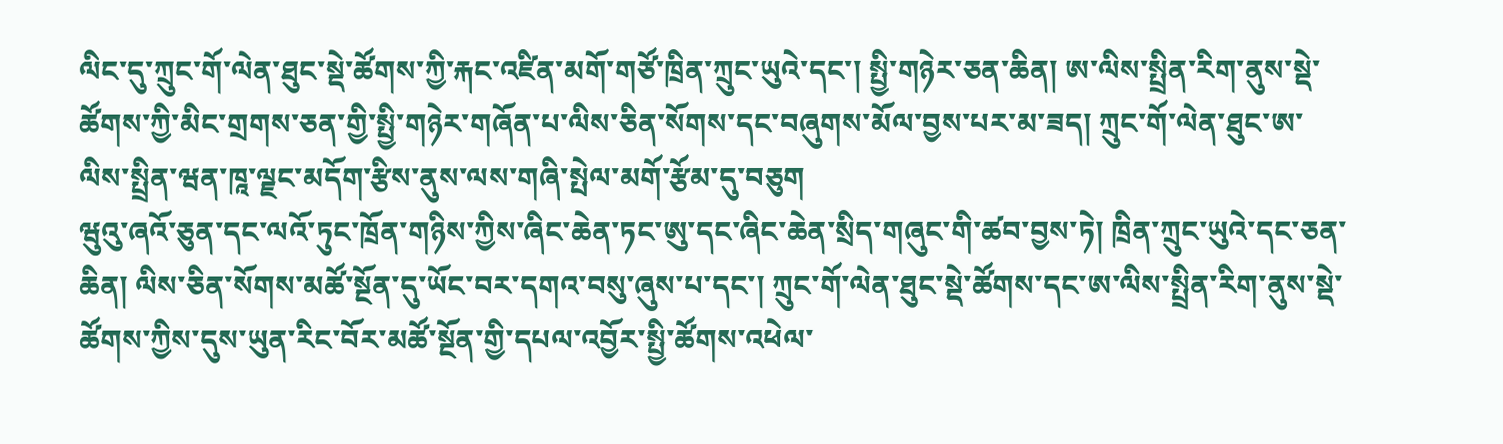ལིང་དུ་ཀྲུང་གོ་ལེན་ཐུང་སྡེ་ཚོགས་ཀྱི་རྐང་འཛིན་མགོ་གཙོ་ཁྲིན་ཀྲུང་ཡུའེ་དང་། སྤྱི་གཉེར་ཅན་ཆིན། ཨ་ལིས་སྤྲིན་རིག་ནུས་སྡེ་ཚོགས་ཀྱི་མིང་གྲགས་ཅན་གྱི་སྤྱི་གཉེར་གཞོན་པ་ལིས་ཅིན་སོགས་དང་བཞུགས་མོལ་བྱས་པར་མ་ཟད། ཀྲུང་གོ་ལེན་ཐུང་ཨ་ལིས་སྤྲིན་ཝན་ཁཱ་ལྗང་མདོག་རྩིས་ནུས་ལས་གཞི་སྤེལ་མགོ་རྩོམ་དུ་བཅུག
ཝུའུ་ཞའོ་ཅུན་དང་ལའོ་ཏུང་ཁྲོན་གཉིས་ཀྱིས་ཞིང་ཆེན་ཏང་ཨུ་དང་ཞིང་ཆེན་སྲིད་གཞུང་གི་ཚབ་བྱས་ཏེ། ཁྲིན་ཀྲུང་ཡུའེ་དང་ཅན་ཆིན། ལིས་ཅིན་སོགས་མཚོ་སྔོན་དུ་ཡོང་བར་དགའ་བསུ་ཞུས་པ་དང་། ཀྲུང་གོ་ལེན་ཐུང་སྡེ་ཚོགས་དང་ཨ་ལིས་སྤྲིན་རིག་ནུས་སྡེ་ཚོགས་ཀྱིས་དུས་ཡུན་རིང་བོར་མཚོ་སྔོན་གྱི་དཔལ་འབྱོར་སྤྱི་ཚོགས་འཕེལ་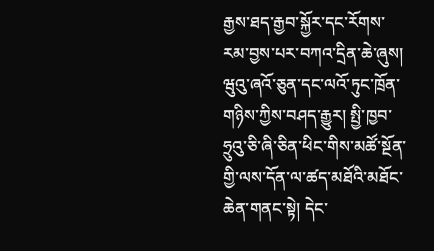རྒྱས་ཐད་རྒྱབ་སྐྱོར་དང་རོགས་རམ་བྱས་པར་བཀའ་དྲིན་ཆེ་ཞུས། ཝུའུ་ཞའོ་ཅུན་དང་ལའོ་ཏུང་ཁྲོན་གཉིས་ཀྱིས་བཤད་རྒྱུར། སྤྱི་ཁྱབ་ཧྲུའུ་ཅི་ཞི་ཅིན་ཕིང་གིས་མཚོ་སྔོན་གྱི་ལས་དོན་ལ་ཚད་མཐོའི་མཐོང་ཆེན་གནང་སྟེ། དེང་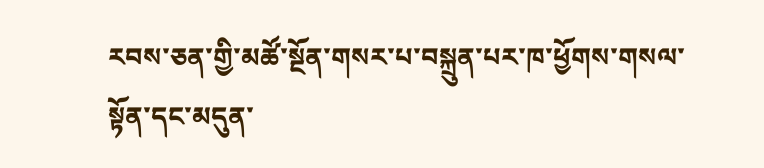རབས་ཅན་གྱི་མཚོ་སྔོན་གསར་པ་བསྐྲུན་པར་ཁ་ཕྱོགས་གསལ་སྟོན་དང་མདུན་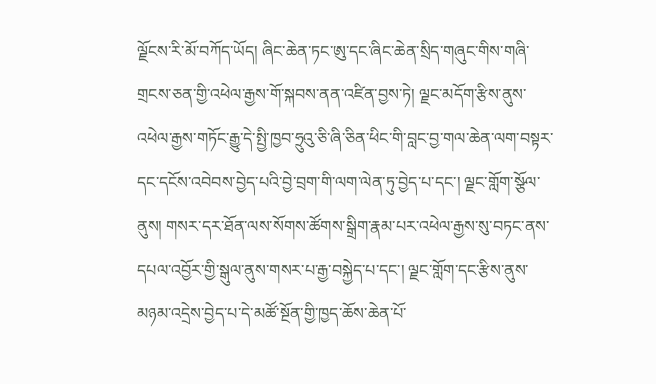ལྗོངས་རི་མོ་བཀོད་ཡོད། ཞིང་ཆེན་ཏང་ཨུ་དང་ཞིང་ཆེན་སྲིད་གཞུང་གིས་གཞི་གྲངས་ཅན་གྱི་འཕེལ་རྒྱས་གོ་སྐབས་ནན་འཛིན་བྱས་ཏེ། ལྗང་མདོག་རྩིས་ནུས་འཕེལ་རྒྱས་གཏོང་རྒྱུ་དེ་སྤྱི་ཁྱབ་ཧྲུའུ་ཅི་ཞི་ཅིན་ཕིང་གི་བླང་བྱ་གལ་ཆེན་ལག་བསྟར་དང་དངོས་འབེབས་བྱེད་པའི་བྱེ་བྲག་གི་ལག་ལེན་ཏུ་བྱེད་པ་དང་། ལྗང་གློག་སྩོལ་ནུས། གསར་དར་ཐོན་ལས་སོགས་ཚོགས་སྒྲིག་རྣམ་པར་འཕེལ་རྒྱས་སུ་བཏང་ནས་དཔལ་འབྱོར་གྱི་སྒུལ་ནུས་གསར་པ་རྒྱ་བསྐྱེད་པ་དང་། ལྗང་གློག་དང་རྩིས་ནུས་མཉམ་འདྲེས་བྱེད་པ་དེ་མཚོ་སྔོན་གྱི་ཁྱད་ཆོས་ཆེན་པོ་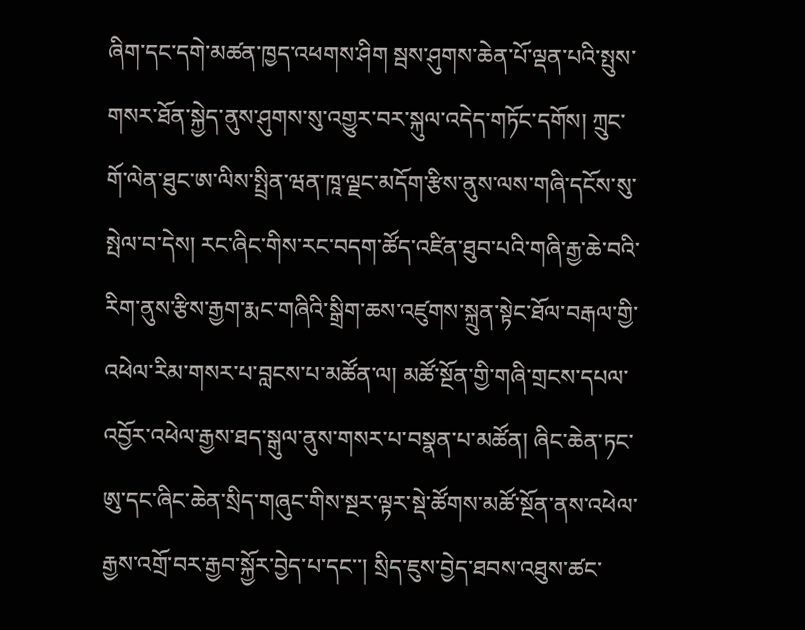ཞིག་དང་དགེ་མཚན་ཁྱད་འཕགས་ཤིག སྦས་ཤུགས་ཆེན་པོ་ལྡན་པའི་སྤུས་གསར་ཐོན་སྐྱེད་ནུས་ཤུགས་སུ་འགྱུར་བར་སྐུལ་འདེད་གཏོང་དགོས། ཀྲུང་གོ་ལེན་ཐུང་ཨ་ལིས་སྤྲིན་ཝན་ཁཱ་ལྗང་མདོག་རྩིས་ནུས་ལས་གཞི་དངོས་སུ་སྤེལ་བ་དེས། རང་ཞིང་གིས་རང་བདག་ཚོད་འཛིན་ཐུབ་པའི་གཞི་རྒྱ་ཆེ་བའི་རིག་ནུས་རྩིས་རྒྱག་རྨང་གཞིའི་སྒྲིག་ཆས་འཛུགས་སྐྲུན་སྟེང་ཐོལ་བརྒལ་གྱི་འཕེལ་རིམ་གསར་པ་བླངས་པ་མཚོན་ལ། མཚོ་སྔོན་གྱི་གཞི་གྲངས་དཔལ་འབྱོར་འཕེལ་རྒྱས་ཐད་སྒུལ་ནུས་གསར་པ་བསྣན་པ་མཚོན། ཞིང་ཆེན་ཏང་ཨུ་དང་ཞིང་ཆེན་སྲིད་གཞུང་གིས་སྔར་ལྟར་སྡེ་ཚོགས་མཚོ་སྔོན་ནས་འཕེལ་རྒྱས་འགྲོ་བར་རྒྱབ་སྐྱོར་བྱེད་པ་དང་་། སྲིད་ཇུས་བྱེད་ཐབས་འཐུས་ཚང་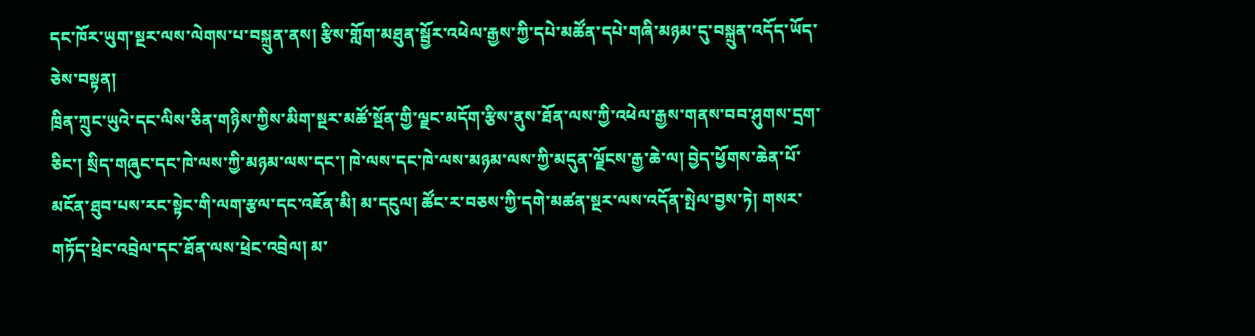དང་ཁོར་ཡུག་སྔར་ལས་ལེགས་པ་བསྐྲུན་ནས། རྩིས་གློག་མཐུན་སྦྱོར་འཕེལ་རྒྱས་ཀྱི་དཔེ་མཚོན་དཔེ་གཞི་མཉམ་དུ་བསྐྲུན་འདོད་ཡོད་ཅེས་བསྟན།
ཁྲིན་ཀྲུང་ཡུའེ་དང་ལིས་ཅིན་གཉིས་ཀྱིས་མིག་སྔར་མཚོ་སྔོན་གྱི་ལྗང་མདོག་རྩིས་ནུས་ཐོན་ལས་ཀྱི་འཕེལ་རྒྱས་གནས་བབ་ཤུགས་དྲག་ཅིང་། སྲིད་གཞུང་དང་ཁེ་ལས་ཀྱི་མཉམ་ལས་དང་། ཁེ་ལས་དང་ཁེ་ལས་མཉམ་ལས་ཀྱི་མདུན་ལྗོངས་རྒྱ་ཆེ་ལ། བྱེད་ཕྱོགས་ཆེན་པོ་མངོན་ཐུབ་པས་རང་སྟེང་གི་ལག་རྩལ་དང་འཇོན་མི། མ་དངུལ། ཚོང་ར་བཅས་ཀྱི་དགེ་མཚན་སྔར་ལས་འདོན་སྤེལ་བྱས་ཏེ། གསར་གཏོད་ཕྲེང་འབྲེལ་དང་ཐོན་ལས་ཕྲེང་འབྲེལ། མ་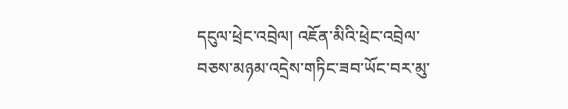དངུལ་ཕྲེང་འབྲེལ། འཇོན་མིའི་ཕྲེང་འབྲེལ་བཅས་མཉམ་འདྲེས་གཏིང་ཟབ་ཡོང་བར་མུ་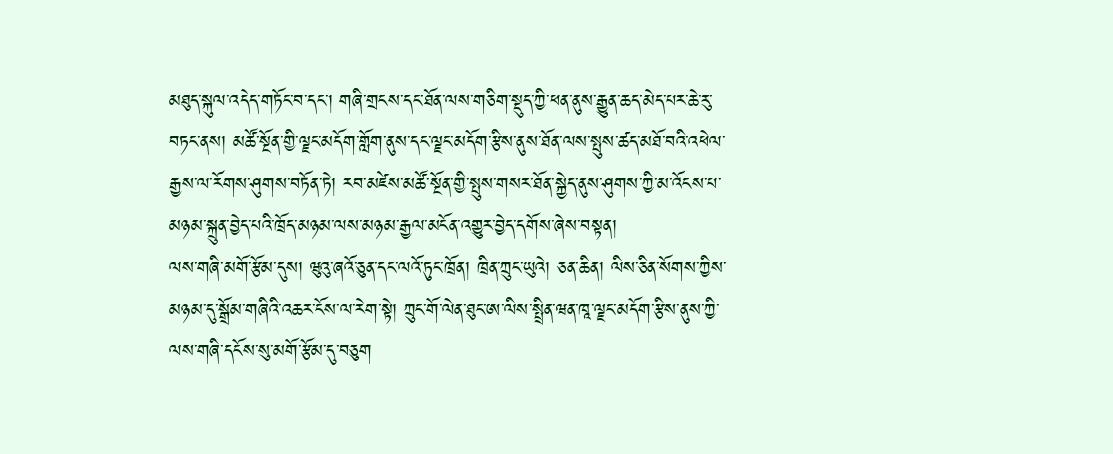མཐུད་སྐུལ་འདེད་གཏོང་བ་དང་། གཞི་གྲངས་དང་ཐོན་ལས་གཅིག་སྡུད་ཀྱི་ཕན་ནུས་རྒྱུན་ཆད་མེད་པར་ཆེ་རུ་བཏང་ནས། མཚོ་སྔོན་གྱི་ལྗང་མདོག་གློག་ནུས་དང་ལྗང་མདོག་རྩིས་ནུས་ཐོན་ལས་སྤུས་ཚད་མཐོ་བའི་འཕེལ་རྒྱས་ལ་རོགས་ཤུགས་བཏོན་ཏེ། རབ་མཛེས་མཚོ་སྔོན་གྱི་སྤུས་གསར་ཐོན་སྐྱེད་ནུས་ཤུགས་ཀྱི་མ་འོངས་པ་མཉམ་སྐྲུན་བྱེད་པའི་ཁྲོད་མཉམ་ལས་མཉམ་རྒྱལ་མངོན་འགྱུར་བྱེད་དགོས་ཞེས་བསྟན།
ལས་གཞི་མགོ་རྩོམ་དུས། ཝུའུ་ཞའོ་ཅུན་དང་ལའོ་ཏུང་ཁྲོན། ཁྲིན་ཀྲུང་ཡུའེ། ཅན་ཆིན། ལིས་ཅིན་སོགས་ཀྱིས་མཉམ་དུ་སྒྲོམ་གཞིའི་འཆར་ངོས་ལ་རེག་སྟེ། ཀྲུང་གོ་ལེན་ཐུང་ཨ་ལིས་སྤྲིན་ཝན་ཁཱ་ལྗང་མདོག་རྩིས་ནུས་ཀྱི་ལས་གཞི་དངོས་སུ་མགོ་རྩོམ་དུ་བཅུག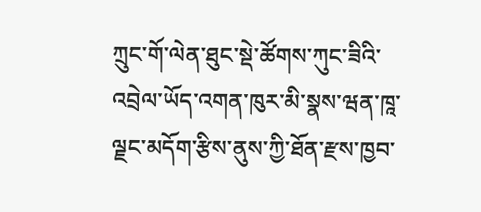ཀྲུང་གོ་ལེན་ཐུང་སྡེ་ཚོགས་ཀུང་ཟིའི་འབྲེལ་ཡོད་འགན་ཁུར་མི་སྣས་ཝན་ཁཱ་ལྗང་མདོག་རྩིས་ནུས་ཀྱི་ཐོན་རྫས་ཁྱབ་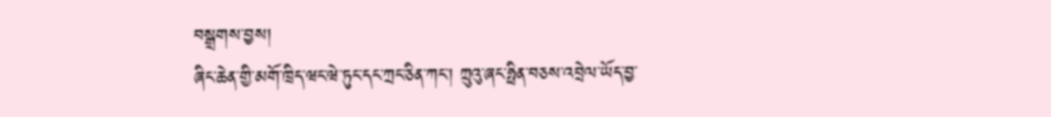བསྒྲགས་བྱས།
ཞིང་ཆེན་གྱི་མགོ་ཁྲིད་ཝང་ཝེ་ཏུང་དང་ཀྲང་ཅིན་ཀང་། ཀྲུའུ་ཞང་ཧྥིན་བཅས་འབྲེལ་ཡོད་བྱ་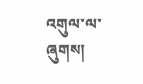འགུལ་ལ་ཞུགས།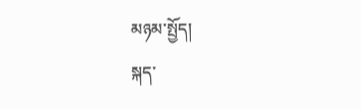མཉམ་སྤྱོད།
སྐད་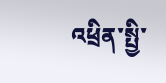འཕྲིན་སྤྱི་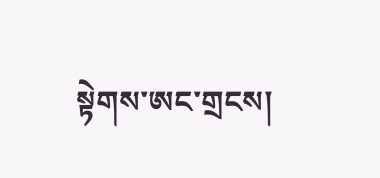སྟེགས་ཨང་གྲངས།